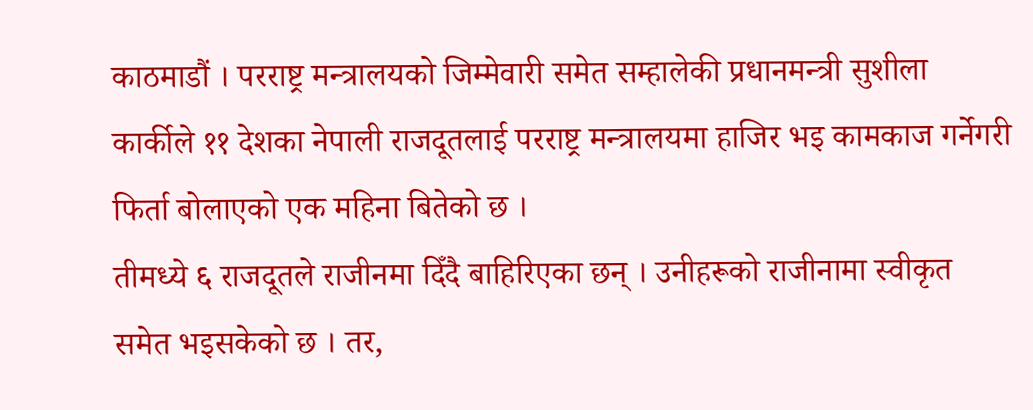काठमाडौं । परराष्ट्र मन्त्रालयको जिम्मेवारी समेत सम्हालेकी प्रधानमन्त्री सुशीला कार्कीले ११ देशका नेपाली राजदूतलाई परराष्ट्र मन्त्रालयमा हाजिर भइ कामकाज गर्नेगरी फिर्ता बोलाएको एक महिना बितेको छ ।
तीमध्ये ६ राजदूतले राजीनमा दिँदै बाहिरिएका छन् । उनीहरूको राजीनामा स्वीकृत समेत भइसकेको छ । तर,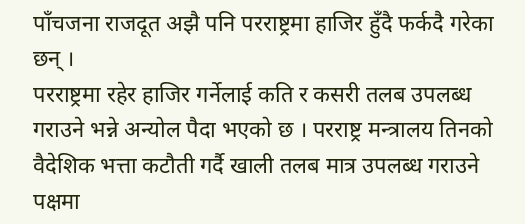पाँचजना राजदूत अझै पनि परराष्ट्रमा हाजिर हुँदै फर्कदै गरेका छन् ।
परराष्ट्रमा रहेर हाजिर गर्नेलाई कति र कसरी तलब उपलब्ध गराउने भन्ने अन्योल पैदा भएको छ । परराष्ट्र मन्त्रालय तिनको वैदेशिक भत्ता कटौती गर्दै खाली तलब मात्र उपलब्ध गराउने पक्षमा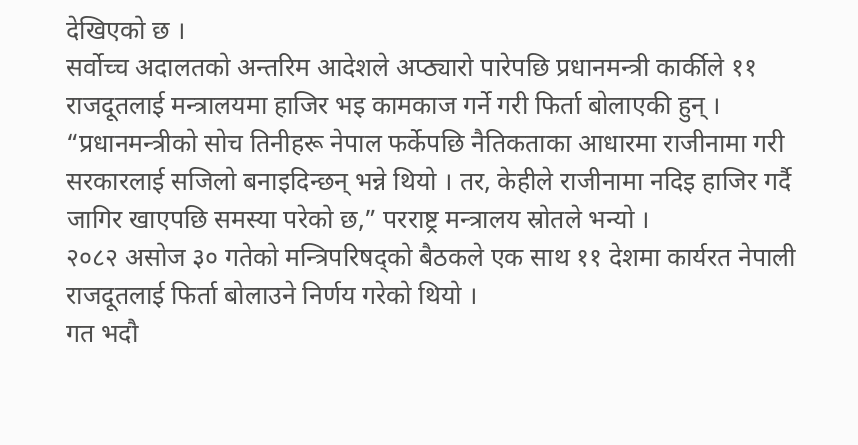देखिएको छ ।
सर्वोच्च अदालतको अन्तरिम आदेशले अप्ठ्यारो पारेपछि प्रधानमन्त्री कार्कीले ११ राजदूतलाई मन्त्रालयमा हाजिर भइ कामकाज गर्ने गरी फिर्ता बोलाएकी हुन् ।
“प्रधानमन्त्रीको सोच तिनीहरू नेपाल फर्केपछि नैतिकताका आधारमा राजीनामा गरी सरकारलाई सजिलो बनाइदिन्छन् भन्ने थियो । तर, केहीले राजीनामा नदिइ हाजिर गर्दै जागिर खाएपछि समस्या परेको छ,” परराष्ट्र मन्त्रालय स्रोतले भन्यो ।
२०८२ असोज ३० गतेको मन्त्रिपरिषद्को बैठकले एक साथ ११ देशमा कार्यरत नेपाली राजदूतलाई फिर्ता बोलाउने निर्णय गरेको थियो ।
गत भदौ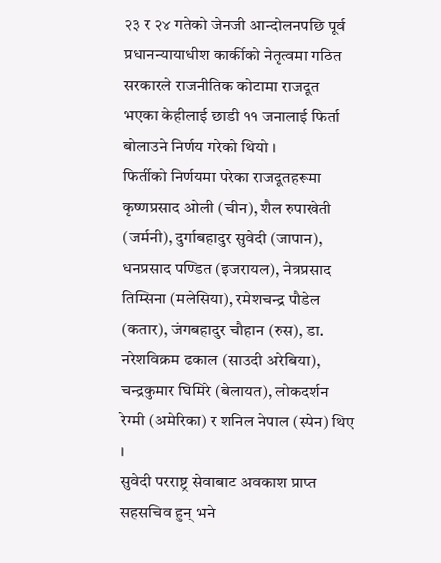२३ र २४ गतेको जेनजी आन्दोलनपछि पूर्व प्रधानन्यायाधीश कार्कीको नेतृत्वमा गठित सरकारले राजनीतिक कोटामा राजदूत भएका केहीलाई छाडी ११ जनालाई फिर्ता बोलाउने निर्णय गरेको थियो ।
फिर्तीको निर्णयमा परेका राजदूतहरूमा कृष्णप्रसाद ओली (चीन), शैल रुपाखेती (जर्मनी), दुर्गाबहादुर सुवेदी (जापान), धनप्रसाद पण्डित (इजरायल), नेत्रप्रसाद तिम्सिना (मलेसिया), रमेशचन्द्र पौडेल (कतार), जंगबहादुर चौहान (रुस), डा. नरेशविक्रम ढकाल (साउदी अरेबिया), चन्द्रकुमार घिमिरे (बेलायत), लोकदर्शन रेग्मी (अमेरिका) र शनिल नेपाल (स्पेन) थिए ।
सुवेदी परराष्ट्र सेवाबाट अवकाश प्राप्त सहसचिव हुन् भने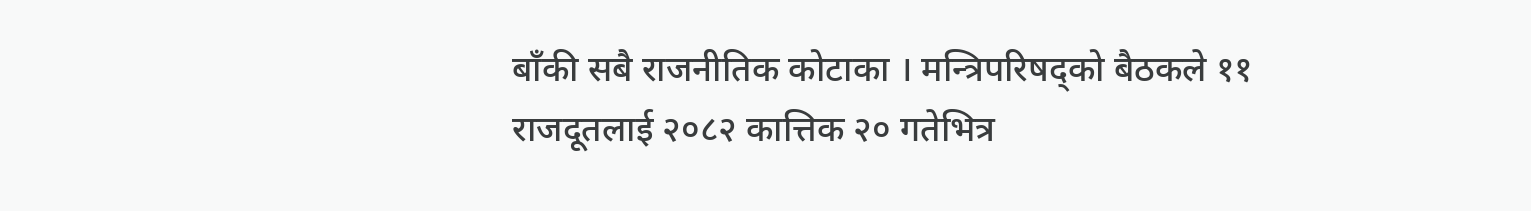बाँकी सबै राजनीतिक कोटाका । मन्त्रिपरिषद्को बैठकले ११ राजदूतलाई २०८२ कात्तिक २० गतेभित्र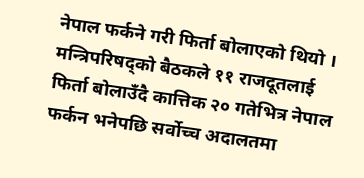नेपाल फर्कने गरी फिर्ता बोलाएको थियो ।
मन्त्रिपरिषद्को बैठकले ११ राजदूतलाई फिर्ता बोलाउँदै कात्तिक २० गतेभित्र नेपाल फर्कन भनेपछि सर्वोच्च अदालतमा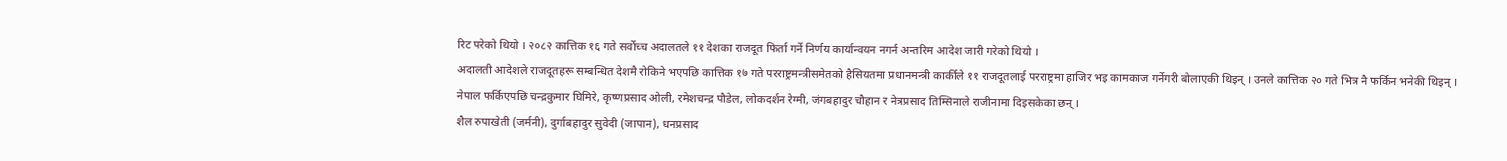रिट परेको थियो । २०८२ कात्तिक १६ गते सर्वोच्च अदालतले ११ देशका राजदूत फिर्ता गर्ने निर्णय कार्यान्वयन नगर्न अन्तरिम आदेश जारी गरेको थियो ।
अदालती आदेशले राजदूतहरू सम्बन्धित देशमै रोकिने भएपछि कात्तिक १७ गते परराष्ट्रमन्त्रीसमेतको हैसियतमा प्रधानमन्त्री कार्कीले ११ राजदूतलाई परराष्ट्रमा हाजिर भइ कामकाज गर्नेगरी बोलाएकी थिइन् । उनले कात्तिक २० गते भित्र नै फर्किन भनेकी थिइन् ।
नेपाल फर्किएपछि चन्द्रकुमार घिमिरे, कृष्णप्रसाद ओली, रमेशचन्द्र पौडेल, लोकदर्शन रेग्मी, जंगबहादुर चौहान र नेत्रप्रसाद तिम्सिनाले राजीनामा दिइसकेका छन् ।
शैल रुपाखेती (जर्मनी), दुर्गाबहादुर सुवेदी (जापान), धनप्रसाद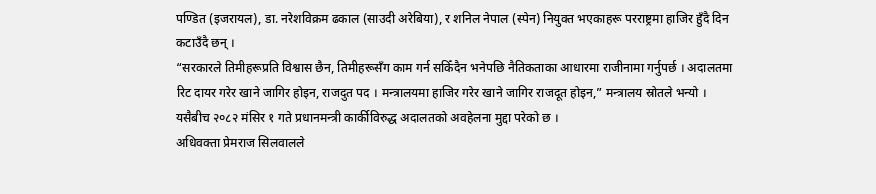पण्डित (इजरायल), डा. नरेशविक्रम ढकाल (साउदी अरेबिया), र शनिल नेपाल (स्पेन) नियुक्त भएकाहरू परराष्ट्रमा हाजिर हुँदै दिन कटाउँदै छन् ।
“सरकारले तिमीहरूप्रति विश्वास छैन, तिमीहरूसँग काम गर्न सकिँदैन भनेपछि नैतिकताका आधारमा राजीनामा गर्नुपर्छ । अदालतमा रिट दायर गरेर खाने जागिर होइन, राजदुत पद । मन्त्रालयमा हाजिर गरेर खाने जागिर राजदूत होइन,” मन्त्रालय स्रोतले भन्यो ।
यसैबीच २०८२ मंसिर १ गते प्रधानमन्त्री कार्कीविरुद्ध अदालतको अवहेलना मुद्दा परेको छ ।
अधिवक्ता प्रेमराज सिलवालले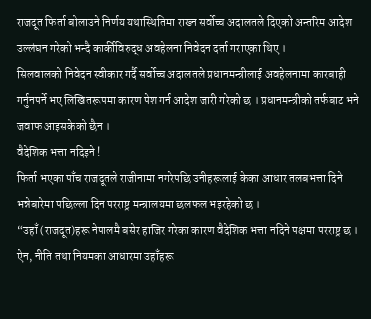राजदूत फिर्ता बोलाउने निर्णय यथास्थितिमा राख्न सर्वोच्च अदालतले दिएको अन्तरिम आदेश उल्लंघन गरेको भन्दै कार्कीविरुद्ध अवहेलना निवेदन दर्ता गराएका थिए ।
सिलवालको निवेदन स्वीकार गर्दै सर्वोच्च अदालतले प्रधानमन्त्रीलाई अवहेलनामा कारबाही गर्नुनपर्ने भए लिखितरूपमा कारण पेश गर्न आदेश जारी गरेको छ । प्रधानमन्त्रीको तर्फबाट भने जवाफ आइसकेको छैन ।
वैदेशिक भत्ता नदिइने !
फिर्ता भएका पाँच राजदूतले राजीनामा नगरेपछि उनीहरूलाई केका आधार तलबभत्ता दिने भन्नेबारेमा पछिल्ला दिन परराष्ट्र मन्त्रालयमा छलफल भइरहेको छ ।
“उहाँ (राजदूत)हरू नेपालमै बसेर हाजिर गरेका कारण वैदेशिक भत्ता नदिने पक्षमा परराष्ट्र छ । ऐन, नीति तथा नियमका आधारमा उहाँहरू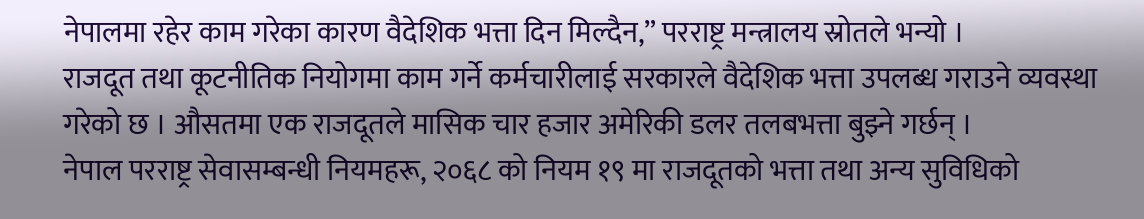नेपालमा रहेर काम गरेका कारण वैदेशिक भत्ता दिन मिल्दैन,” परराष्ट्र मन्त्रालय स्रोतले भन्यो ।
राजदूत तथा कूटनीतिक नियोगमा काम गर्ने कर्मचारीलाई सरकारले वैदेशिक भत्ता उपलब्ध गराउने व्यवस्था गरेको छ । औसतमा एक राजदूतले मासिक चार हजार अमेरिकी डलर तलबभत्ता बुझ्ने गर्छन् ।
नेपाल परराष्ट्र सेवासम्बन्धी नियमहरू, २०६८ को नियम १९ मा राजदूतको भत्ता तथा अन्य सुविधिको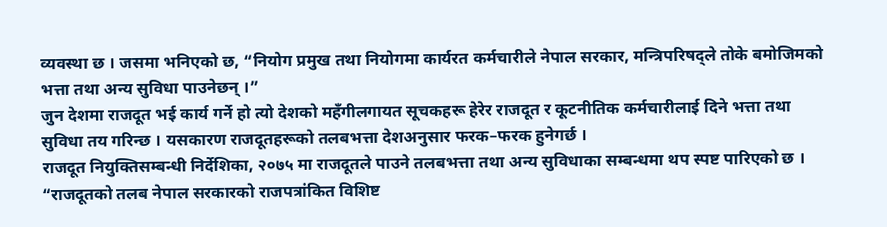व्यवस्था छ । जसमा भनिएको छ, “नियोग प्रमुख तथा नियोगमा कार्यरत कर्मचारीले नेपाल सरकार, मन्त्रिपरिषद्ले तोके बमोजिमको भत्ता तथा अन्य सुविधा पाउनेछन् ।”
जुन देशमा राजदूत भई कार्य गर्ने हो त्यो देशको महँगीलगायत सूचकहरू हेरेर राजदूत र कूटनीतिक कर्मचारीलाई दिने भत्ता तथा सुविधा तय गरिन्छ । यसकारण राजदूतहरूको तलबभत्ता देशअनुसार फरक–फरक हुनेगर्छ ।
राजदूत नियुक्तिसम्बन्धी निर्देशिका, २०७५ मा राजदूतले पाउने तलबभत्ता तथा अन्य सुविधाका सम्बन्धमा थप स्पष्ट पारिएको छ ।
“राजदूतको तलब नेपाल सरकारको राजपत्रांकित विशिष्ट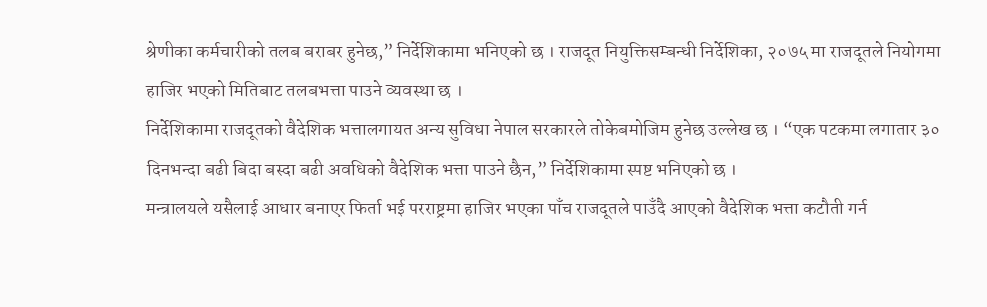श्रेणीका कर्मचारीको तलब बराबर हुनेछ,” निर्देशिकामा भनिएको छ । राजदूत नियुक्तिसम्बन्धी निर्देशिका, २०७५ मा राजदूतले नियोगमा हाजिर भएको मितिबाट तलबभत्ता पाउने व्यवस्था छ ।
निर्देशिकामा राजदूतको वैदेशिक भत्तालगायत अन्य सुविधा नेपाल सरकारले तोकेबमोजिम हुनेछ उल्लेख छ । “एक पटकमा लगातार ३० दिनभन्दा बढी बिदा बस्दा बढी अवधिको वैदेशिक भत्ता पाउने छैन,” निर्देशिकामा स्पष्ट भनिएको छ ।
मन्त्रालयले यसैलाई आधार बनाएर फिर्ता भई परराष्ट्रमा हाजिर भएका पाँच राजदूतले पाउँदै आएको वैदेशिक भत्ता कटौती गर्न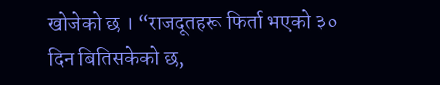खोजेको छ । “राजदूतहरू फिर्ता भएको ३० दिन बितिसकेको छ,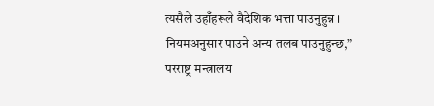त्यसैले उहाँहरूले वैदेशिक भत्ता पाउनुहुन्न । नियमअनुसार पाउने अन्य तलब पाउनुहुन्छ,” परराष्ट्र मन्त्रालय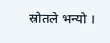स्रोतले भन्यो ।